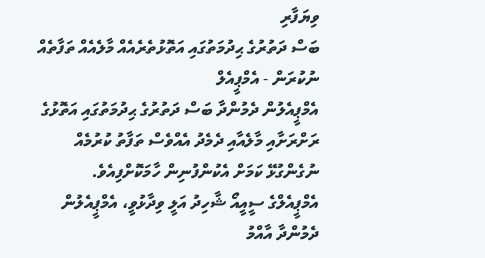ވިޔަފާރި
ބަސް ދަތުރުގެ ޙިދުމަތުގައި އަތޮޅުތެރެއެއް މާލެއެއް ތަފާތެއް ނުކުރަން - އެމްޕީއެލް
އެމްޕީއެލުން ދެމުންދާ ބަސް ދަތުރުގެ ޙިދުމަތުގައި އަތޮޅުގެ ރަށްރަށާއި މާލެއާއި ދެމެދު އެއްވެސް ތަފާތު ކުރުމެއް ނުގެންގުޅޭ ކަމަށް އެކުންފުނިން ހާމަކޮށްފިއެވެ.
އެމްޕީއެލްގެ ސީއީއޯ ޝާހިދު އަލީ ވިދާޅުވީ، އެމްޕީއެލުން ދެމުންދާ އާއްމު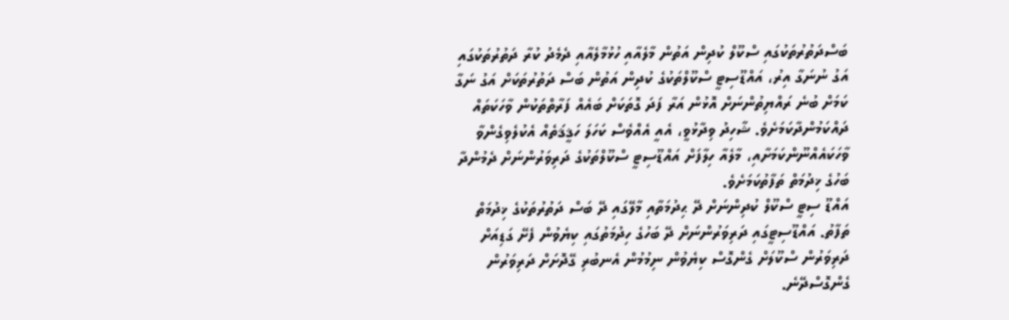ބަސްދަތުރުތަކުގައި ސްކޫލް ކުދިން އަތުން މާލެއާއި ހުޅުމާލެއާއި ދެމެދު ކުރާ ދަތުރުތަކުގައި އަގު ނުނަގާ އިރު، އައްޑޫސިޓީ ސްކޫލްތަކުގެ ކުދިން އަތުން ބަސް ދަތުރުތަކަށް އަގު ނަގާ ކަމަށް ބުނެ ރައްޔިތުންނަށް އޮޅުން އަރާ ފަދަ ގޮތަކަށް ބައެއް ފަރާތްތަކުން ވާހަކަތައް ދައްކަމުންދާކަމަށެވެ. ޝާހިދު ވިދާޅުވީ، އެއީ އެއްވެސް ކަހަލަ ހަޤީޤަތެއް އެކުލެވިގެންވާ ވާހަކައެއްނޫންކަމަށާއި، މާލެއާ ހިލާފަށް އައްޑޫސިޓީ ސްކޫލްތަކުގެ ދަރިވަރުންނަށް ދެމުންދާ ބަހުގެ ޚިދުމަތް ތަފާތުކަމަށެވެ.
އައްޑޫ ސިޓީ ސްކޫލް ކުދިންނަށް ދޭ ޙިދުމަތާއި މާލޭގައި ދޭ ބަސް ދަތުރުތަކުގެ ޚިދުމަތް ތަފާތު. އައްޑޫސިޓީގައި ދަރިވަރުންނަށް ދޭ ބަހުގެ ހިދުމަތުގައި ކިޔެވުން ފެށޭ ގަޑިއަށް ދަރިވަރުން ސްކޫލަށް ގެންގޮސް ކިޔެވުން ނިމުމުން އެނބުރި ގޭދޮށަށް ދަރިވަރުން ގެންގޮސްދޭނެ.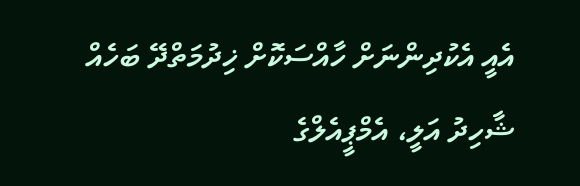އެއީ އެކުދިންނަށް ހާއްސަކޮށް ޚިދުމަތްދޭ ބަހެއް
ޝާހިދު އަލީ، އެމްޕީއެލްގެ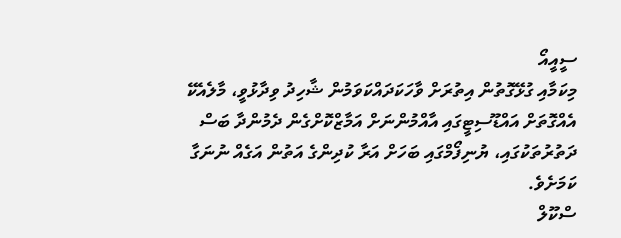ސީއީއޯ
މިކަމާއި ގުޅޭގޮތުން އިތުރަށް ވާހަކަދައްކަވަމުން ޝާހިދު ވިދާޅުވީ، މާލެއެކޭ އެއްގޮތަށް އައްޑޫސިޓީގައި އާއްމުންނަށް އަމާޒްކޮށްގެން ދެމުންދާ ބަސް ދަތުރުތަކުގައި، ޔުނިފޯމްގައި ބަހަށް އަރާ ކުދިންގެ އަތުން އަގެއް ނުނަގާ ކަމަށެވެ.
ސްކޫލް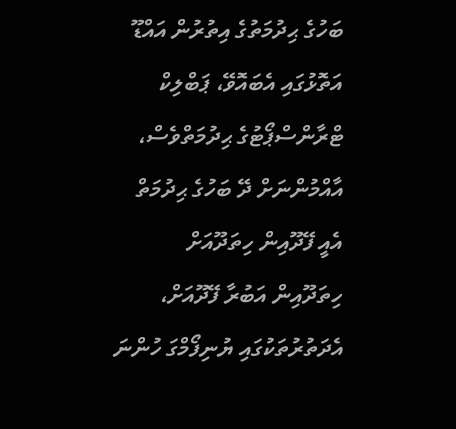ބަހުގެ ޙިދުމަތުގެ އިތުރުން އައްޑޫ އަތޮޅުގައި އެބައޮވޭ، ޕަބްލިކް ޓްރާންސްޕޯޓުގެ ޙިދުމަތްވެސް، އާއްމުންނަށް ދޭ ބަހުގެ ޙިދުމަތް އެއީ ފޭދޫއިން ހިތަދޫއަށް ހިތަދޫއިން އަބުރާ ފޭދޫއަށް، އެދަތުރުތަކުގައި ޔުނިފޯމްގަ ހުންނަ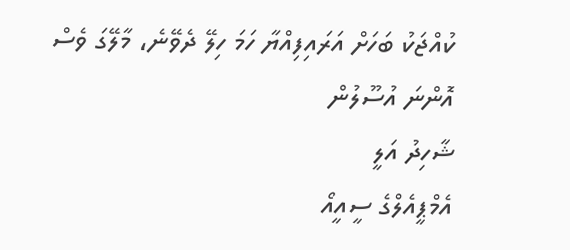ކުއްޖަކު ބަހަށް އަރައިފިއްޔާ ހަމަ ހިލޭ ދެވޭނެ، މާލޭގަ ވެސް އޮންނަ އުސޫލުން
ޝާހިދު އަލީ
އެމްޕީއެލްގެ ސީއީއޯ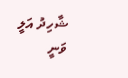ޝާހިދު އަލީ ވަނީ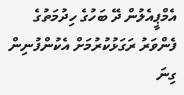އެމްޕީއެލުން ދޭ ބަހުގެ ހިދުމަތުގެ ފެންވަރު ރަގަޅުކުރުމަށް އެކުންފުނިން ގިނަ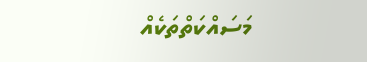މަސައްކަތްތަކެއް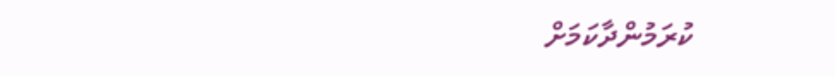ކުރަމުންދާކަމަށް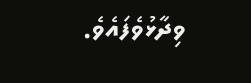ވިދާޅުވެފައެވެ.